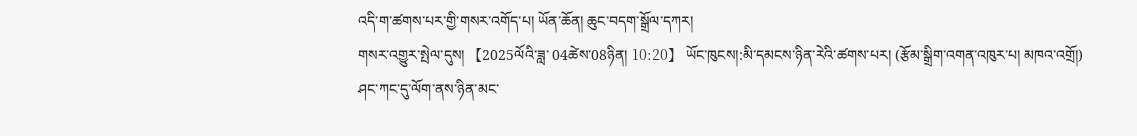འདི་ག་ཚགས་པར་གྱི་གསར་འགོད་པ། ཡོན་ཆོན། ཆུང་བདག་སྒྲོལ་དཀར།
གསར་འགྱུར་སྤེལ་དུས། 【2025ལོའི་ཟླ་ 04ཚེས་08ཉིན། 10:20】 ཡོང་ཁུངས།:མི་དམངས་ཉིན་རེའི་ཚགས་པར། (རྩོམ་སྒྲིག་འགན་འཁུར་པ། མཁའ་འགྲོ།)
ཤང་ཀང་དུ་ལོག་ནས་ཉིན་མང་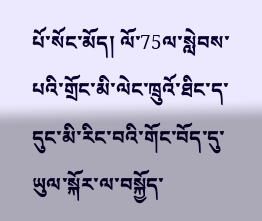པོ་སོང་མོད། ལོ་75ལ་སླེབས་པའི་གྲོང་མི་ལེང་ཁྲུའོ་ཐིང་ད་དུང་མི་རིང་བའི་གོང་བོད་དུ་ཡུལ་སྐོར་ལ་བསྐྱོད་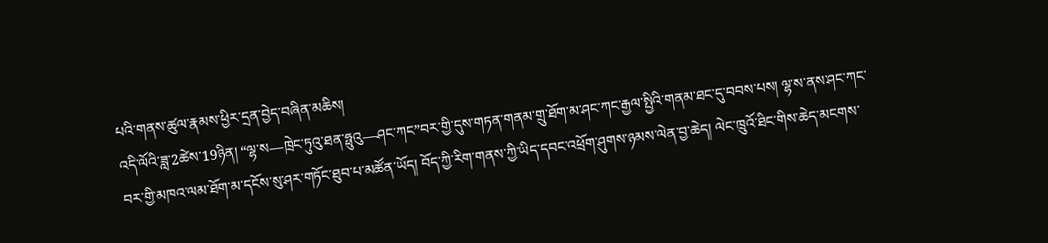པའི་གནས་ཚུལ་རྣམས་ཕྱིར་དྲན་བྱེད་བཞིན་མཆིས།
འདི་ལོའི་ཟླ་2ཚེས་19ཉིན། “ལྷ་ས—ཁྲེང་ཏུའུ་ཐན་ཧྥུའུ—ཤང་ཀང”བར་གྱི་དུས་གཏན་གནམ་གྲུ་ཐོག་མ་ཤང་ཀང་རྒྱལ་སྤྱིའི་གནམ་ཐང་དུ་བབས་པས། ལྷ་ས་ནས་ཤང་ཀང་བར་གྱི་མཁའ་ལམ་ཐོག་མ་དངོས་སུ་ཤར་གཏོང་ཐུབ་པ་མཚོན་ཡོད། བོད་ཀྱི་རིག་གནས་ཀྱི་ཡིད་དབང་འཕྲོག་ཤུགས་ཉམས་ལེན་བྱ་ཆེད། ལེང་ཁྲུའོ་ཐིང་གིས་ཆེད་མངགས་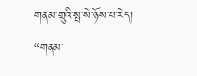གནམ་གྲུའི་སྤ་སེ་ཉོས་པ་རེད།
“གནམ་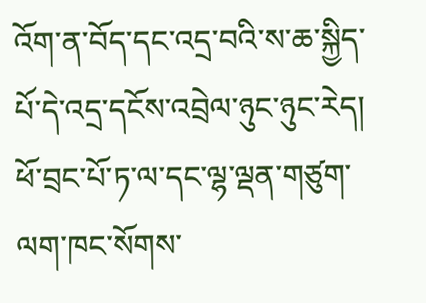འོག་ན་བོད་དང་འདྲ་བའི་ས་ཆ་སྐྱིད་པོ་དེ་འདྲ་དངོས་འབྲེལ་ཉུང་ཉུང་རེད། ཕོ་བྲང་པོ་ཏ་ལ་དང་ལྷ་ལྡན་གཙུག་ལག་ཁང་སོགས་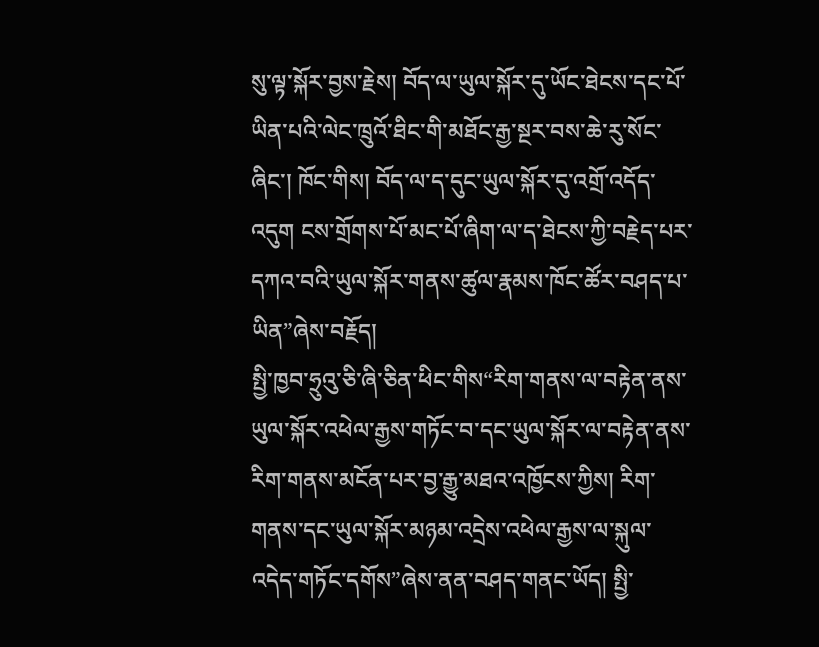སུ་ལྟ་སྐོར་བྱས་རྗེས། བོད་ལ་ཡུལ་སྐོར་དུ་ཡོང་ཐེངས་དང་པོ་ཡིན་པའི་ལེང་ཁྲུའོ་ཐིང་གི་མཐོང་རྒྱ་སྔར་བས་ཆེ་རུ་སོང་ཞིང་། ཁོང་གིས། བོད་ལ་ད་དུང་ཡུལ་སྐོར་དུ་འགྲོ་འདོད་འདུག ངས་གྲོགས་པོ་མང་པོ་ཞིག་ལ་ད་ཐེངས་ཀྱི་བརྗེད་པར་དཀའ་བའི་ཡུལ་སྐོར་གནས་ཚུལ་རྣམས་ཁོང་ཚོར་བཤད་པ་ཡིན”ཞེས་བརྗོད།
སྤྱི་ཁྱབ་ཧྲུའུ་ཅི་ཞི་ཅིན་ཕིང་གིས“རིག་གནས་ལ་བརྟེན་ནས་ཡུལ་སྐོར་འཕེལ་རྒྱས་གཏོང་བ་དང་ཡུལ་སྐོར་ལ་བརྟེན་ནས་རིག་གནས་མངོན་པར་བྱ་རྒྱུ་མཐའ་འཁྱོངས་ཀྱིས། རིག་གནས་དང་ཡུལ་སྐོར་མཉམ་འདྲེས་འཕེལ་རྒྱས་ལ་སྐུལ་འདེད་གཏོང་དགོས”ཞེས་ནན་བཤད་གནང་ཡོད། སྤྱི་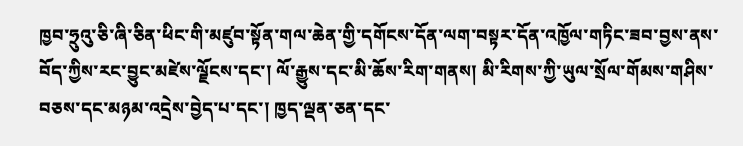ཁྱབ་ཧྲུའུ་ཅི་ཞི་ཅིན་ཕིང་གི་མཛུབ་སྟོན་གལ་ཆེན་གྱི་དགོངས་དོན་ལག་བསྟར་དོན་འཁྱོལ་གཏིང་ཟབ་བྱས་ནས་བོད་ཀྱིས་རང་བྱུང་མཛེས་ལྗོངས་དང་། ལོ་རྒྱུས་དང་མི་ཆོས་རིག་གནས། མི་རིགས་ཀྱི་ཡུལ་སྲོལ་གོམས་གཤིས་བཅས་དང་མཉམ་འདྲེས་བྱེད་པ་དང་། ཁྱད་ལྡན་ཅན་དང་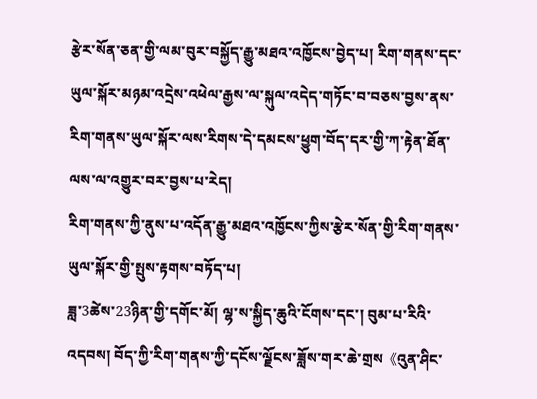རྩེར་སོན་ཅན་གྱི་ལམ་བུར་བསྐྱོད་རྒྱུ་མཐའ་འཁྱོངས་བྱེད་པ། རིག་གནས་དང་ཡུལ་སྐོར་མཉམ་འདྲེས་འཕེལ་རྒྱས་ལ་སྐུལ་འདེད་གཏོང་བ་བཅས་བྱས་ནས་རིག་གནས་ཡུལ་སྐོར་ལས་རིགས་དེ་དམངས་ཕྱུག་བོད་དར་གྱི་ཀ་རྟེན་ཐོན་ལས་ལ་འགྱུར་བར་བྱས་པ་རེད།
རིག་གནས་ཀྱི་ནུས་པ་འདོན་རྒྱུ་མཐའ་འཁྱོངས་ཀྱིས་རྩེར་སོན་གྱི་རིག་གནས་ཡུལ་སྐོར་གྱི་སྤུས་རྟགས་བཏོད་པ།
ཟླ་3ཚེས་23ཉིན་གྱི་དགོང་མོ། ལྷ་ས་སྐྱིད་ཆུའི་ངོགས་དང་། བུམ་པ་རིའི་འདབས། བོད་ཀྱི་རིག་གནས་ཀྱི་དངོས་ལྗོངས་ཟློས་གར་ཆེ་གྲས《འུན་ཤིང་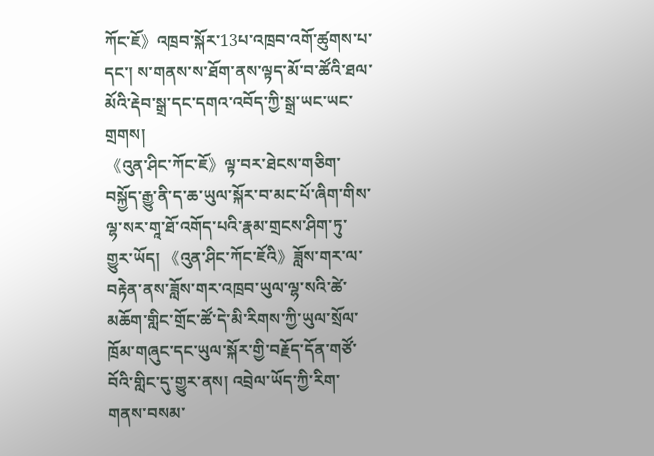ཀོང་ཇོ》འཁྲབ་སྐོར་13པ་འཁྲབ་འགོ་ཚུགས་པ་དང་། ས་གནས་ས་ཐོག་ནས་ལྟད་མོ་བ་ཚོའི་ཐལ་མོའི་རྡེབ་སྒྲ་དང་དགའ་འབོད་ཀྱི་སྒྲ་ཡང་ཡང་གྲགས།
《འུན་ཤིང་ཀོང་ཇོ》ལྟ་བར་ཐེངས་གཅིག་བསྐྱོད་རྒྱུ་ནི་ད་ཆ་ཡུལ་སྐོར་བ་མང་པོ་ཞིག་གིས་ལྷ་སར་གཱ་ཐོ་འགོད་པའི་རྣམ་གྲངས་ཤིག་ཏུ་གྱུར་ཡོད། 《འུན་ཤིང་ཀོང་ཇོའི》ཟློས་གར་ལ་བརྟེན་ནས་ཟློས་གར་འཁྲབ་ཡུལ་ལྷ་སའི་ཚེ་མཆོག་གླིང་གྲོང་ཚོ་དེ་མི་རིགས་ཀྱི་ཡུལ་སྲོལ་ཁྲོམ་གཞུང་དང་ཡུལ་སྐོར་གྱི་བརྗོད་དོན་གཙོ་བོའི་གླིང་དུ་གྱུར་ནས། འབྲེལ་ཡོད་ཀྱི་རིག་གནས་བསམ་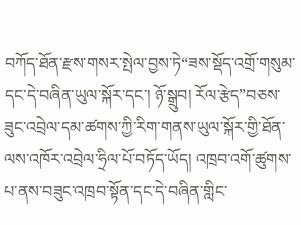བཀོད་ཐོན་རྫས་གསར་སྤེལ་བྱས་ཏེ“ཟས་སྡོད་འགྲོ་གསུམ་དང་དེ་བཞིན་ཡུལ་སྐོར་དང་། ཉོ་སྒྲུབ། རོལ་རྩེད”བཅས་ཟུང་འབྲེལ་དམ་ཚགས་ཀྱི་རིག་གནས་ཡུལ་སྐོར་གྱི་ཐོན་ལས་འཁོར་འབྲེལ་ཧྲིལ་པོ་བཏོད་ཡོད། འཁྲབ་འགོ་ཚུགས་པ་ནས་བཟུང་འཁྲབ་སྟོན་དང་དེ་བཞིན་གླིང་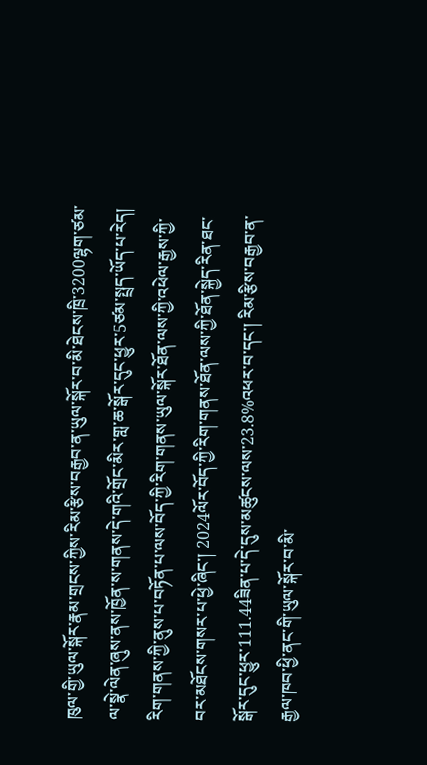ཁུལ་གྱི་ཡུལ་སྐོར་རྣམ་གྲངས་ཀྱིས་རིམ་རྩིས་བརྒྱབ་ན་ཡུལ་སྐོར་བ་མི་ཐེངས་ཁྲི་3200ལྷག་ཙམ་ལ་སྣེ་ལེན་ཞུས་ནས་ཁྱོན་ས་གནས་དེ་གའི་གྲོང་མིར་གླ་ཆ་སྒོར་དུང་ཕྱུར་5ཙམ་སྤྲད་ཡོད་པ་རེད།
རིག་གནས་ཀྱི་ནུས་པ་བཏོན་པ་ལས་བོད་ཀྱི་རིག་གནས་ཡུལ་སྐོར་ཐོན་ལས་ཀྱི་འཕེལ་རྒྱས་ཀྱི་བར་མཐོངས་གསར་པ་ཕྱེ་ཞིང་། 2024ལོར་བོད་ཀྱི་རིག་གནས་ཐོན་ལས་ཀྱི་ཐོན་སྐྱེད་རིན་ཐང་སྒོར་དུང་ཕྱུར་111.44ཟིན་པ་དེ་དུས་མཚུངས་ལས་23.8%འཕར་བ་དང་། རིམ་རྩིས་བརྒྱབ་ན་རྒྱལ་ཁབ་ཕྱི་ནང་གི་ཡུལ་སྐོར་བ་མི་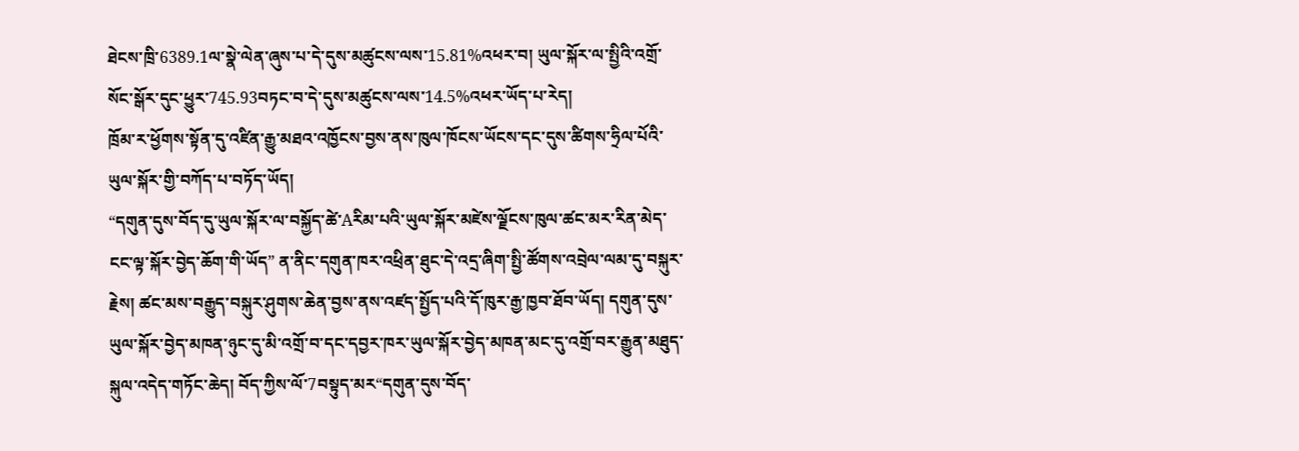ཐེངས་ཁྲི་6389.1ལ་སྣེ་ལེན་ཞུས་པ་དེ་དུས་མཚུངས་ལས་15.81%འཕར་བ། ཡུལ་སྐོར་ལ་སྤྱིའི་འགྲོ་སོང་སྒོར་དུང་ཕྱུར་745.93བཏང་བ་དེ་དུས་མཚུངས་ལས་14.5%འཕར་ཡོད་པ་རེད།
ཁྲོམ་ར་ཕྱོགས་སྟོན་དུ་འཛིན་རྒྱུ་མཐའ་འཁྱོངས་བྱས་ནས་ཁུལ་ཁོངས་ཡོངས་དང་དུས་ཚིགས་ཧྲིལ་པོའི་ཡུལ་སྐོར་གྱི་བཀོད་པ་བཏོད་ཡོད།
“དགུན་དུས་བོད་དུ་ཡུལ་སྐོར་ལ་བསྐྱོད་ཚེ་Aརིམ་པའི་ཡུལ་སྐོར་མཛེས་ལྗོངས་ཁུལ་ཚང་མར་རིན་མེད་ངང་ལྟ་སྐོར་བྱེད་ཆོག་གི་ཡོད” ན་ནིང་དགུན་ཁར་འཕྲིན་ཐུང་དེ་འདྲ་ཞིག་སྤྱི་ཚོགས་འབྲེལ་ལམ་དུ་བསྐུར་རྗེས། ཚང་མས་བརྒྱུད་བསྐུར་ཤུགས་ཆེན་བྱས་ནས་འཛད་སྤྱོད་པའི་དོ་ཁུར་རྒྱ་ཁྱབ་ཐོབ་ཡོད། དགུན་དུས་ཡུལ་སྐོར་བྱེད་མཁན་ཉུང་དུ་མི་འགྲོ་བ་དང་དབྱར་ཁར་ཡུལ་སྐོར་བྱེད་མཁན་མང་དུ་འགྲོ་བར་རྒྱུན་མཐུད་སྐུལ་འདེད་གཏོང་ཆེད། བོད་ཀྱིས་ལོ་7བསྟུད་མར“དགུན་དུས་བོད་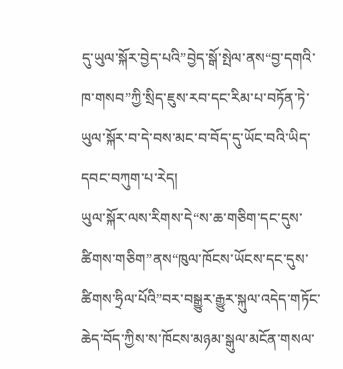དུ་ཡུལ་སྐོར་བྱེད་པའི”བྱེད་སྒོ་སྤེལ་ནས“བྱ་དགའི་ཁ་གསབ”ཀྱི་སྲིད་ཇུས་རབ་དང་རིམ་པ་བཏོན་ཏེ་ཡུལ་སྐོར་བ་དེ་བས་མང་བ་བོད་དུ་ཡོང་བའི་ཡིད་དབང་བཀུག་པ་རེད།
ཡུལ་སྐོར་ལས་རིགས་དེ“ས་ཆ་གཅིག་དང་དུས་ཚིགས་གཅིག”ནས“ཁུལ་ཁོངས་ཡོངས་དང་དུས་ཚིགས་ཧྲིལ་པོའི”བར་བསྒྱུར་རྒྱུར་སྐུལ་འདེད་གཏོང་ཆེད་བོད་ཀྱིས་ས་ཁོངས་མཉམ་སྒུལ་མངོན་གསལ་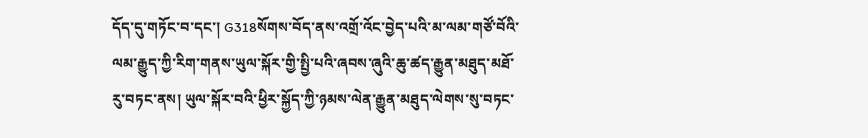དོད་དུ་གཏོང་བ་དང་། G318སོགས་བོད་ནས་འགྲོ་འོང་བྱེད་པའི་མ་ལམ་གཙོ་བོའི་ལམ་རྒྱུད་ཀྱི་རིག་གནས་ཡུལ་སྐོར་གྱི་སྤྱི་པའི་ཞབས་ཞུའི་ཆུ་ཚད་རྒྱུན་མཐུད་མཐོ་རུ་བཏང་ནས། ཡུལ་སྐོར་བའི་ཕྱིར་སྐྱོད་ཀྱི་ཉམས་ལེན་རྒྱུན་མཐུད་ལེགས་སུ་བཏང་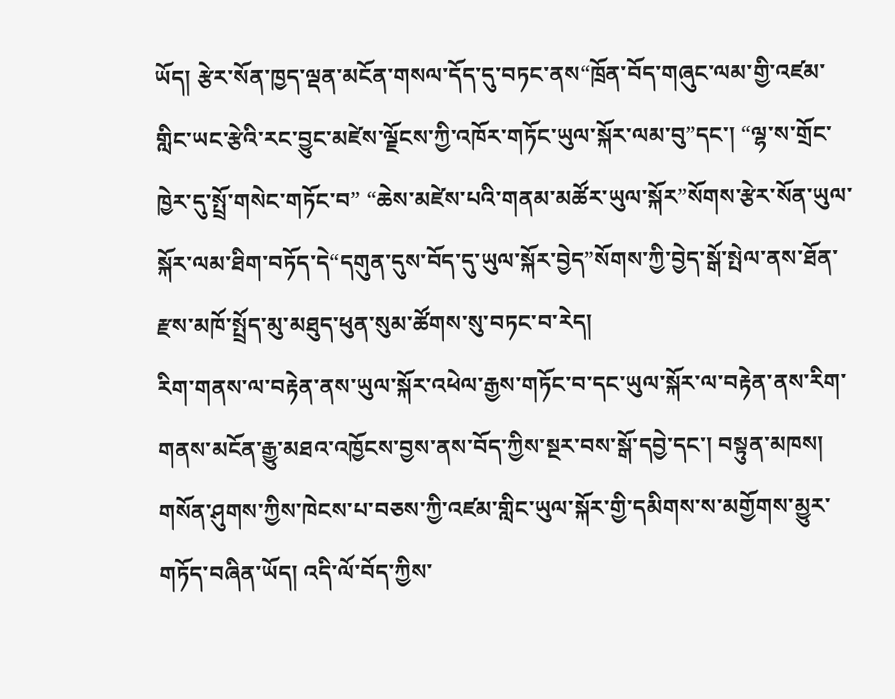ཡོད། རྩེར་སོན་ཁྱད་ལྡན་མངོན་གསལ་དོད་དུ་བཏང་ནས“ཁྲོན་བོད་གཞུང་ལམ་གྱི་འཛམ་གླིང་ཡང་རྩེའི་རང་བྱུང་མཛེས་ལྗོངས་ཀྱི་འཁོར་གཏོང་ཡུལ་སྐོར་ལམ་བུ”དང་། “ལྷ་ས་གྲོང་ཁྱེར་དུ་སྤྲོ་གསེང་གཏོང་བ” “ཆེས་མཛེས་པའི་གནམ་མཚོར་ཡུལ་སྐོར”སོགས་རྩེར་སོན་ཡུལ་སྐོར་ལམ་ཐིག་བཏོད་དེ“དགུན་དུས་བོད་དུ་ཡུལ་སྐོར་བྱེད”སོགས་ཀྱི་བྱེད་སྒོ་སྤེལ་ནས་ཐོན་རྫས་མཁོ་སྤྲོད་མུ་མཐུད་ཕུན་སུམ་ཚོགས་སུ་བཏང་བ་རེད།
རིག་གནས་ལ་བརྟེན་ནས་ཡུལ་སྐོར་འཕེལ་རྒྱས་གཏོང་བ་དང་ཡུལ་སྐོར་ལ་བརྟེན་ནས་རིག་གནས་མངོན་རྒྱུ་མཐའ་འཁྱོངས་བྱས་ནས་བོད་ཀྱིས་སྔར་བས་སྒོ་དབྱེ་དང་། བསྟུན་མཁས། གསོན་ཤུགས་ཀྱིས་ཁེངས་པ་བཅས་ཀྱི་འཛམ་གླིང་ཡུལ་སྐོར་གྱི་དམིགས་ས་མགྱོགས་མྱུར་གཏོད་བཞིན་ཡོད། འདི་ལོ་བོད་ཀྱིས་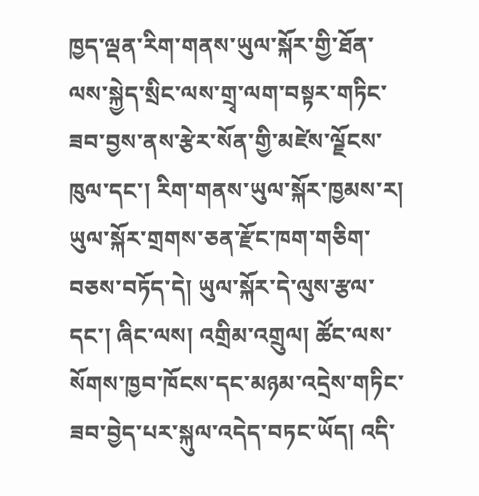ཁྱད་ལྡན་རིག་གནས་ཡུལ་སྐོར་གྱི་ཐོན་ལས་སྐྱེད་སྲིང་ལས་གྲྭ་ལག་བསྟར་གཏིང་ཟབ་བྱས་ནས་རྩེར་སོན་གྱི་མཛེས་ལྗོངས་ཁུལ་དང་། རིག་གནས་ཡུལ་སྐོར་ཁྱམས་ར། ཡུལ་སྐོར་གྲགས་ཅན་རྫོང་ཁག་གཅིག་བཅས་བཏོད་དེ། ཡུལ་སྐོར་དེ་ལུས་རྩལ་དང་། ཞིང་ལས། འགྲིམ་འགྲུལ། ཚོང་ལས་སོགས་ཁྱབ་ཁོངས་དང་མཉམ་འདྲེས་གཏིང་ཟབ་བྱེད་པར་སྐུལ་འདེད་བཏང་ཡོད། འདི་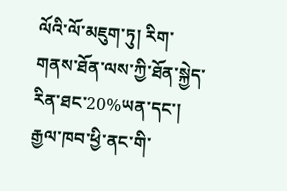ལོའི་ལོ་མཇུག་ཏུ། རིག་གནས་ཐོན་ལས་ཀྱི་ཐོན་སྐྱེད་རིན་ཐང་20%ཡན་དང་། རྒྱལ་ཁབ་ཕྱི་ནང་གི་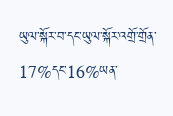ཡུལ་སྐོར་བ་དང་ཡུལ་སྐོར་འགྲོ་གྲོན་17%དང་16%ཡན་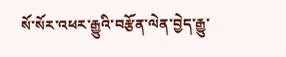སོ་སོར་འཕར་རྒྱུའི་བརྩོན་ལེན་བྱེད་རྒྱུ་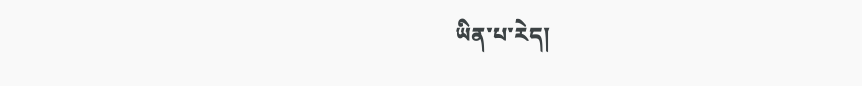ཡིན་པ་རེད།